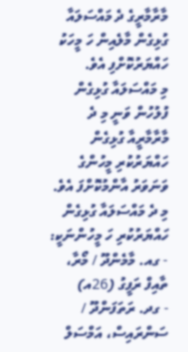މާރާމާރީގެ ދެ މައްސަލައާ ގުޅިގެން މާލެއިން ހަ މީހަކު ހައްޔަރުކޮށްފި އެވެ.
މި މައްސަލައާ ގުޅިގެން ފުލުހުން ވަނީ މި ދެ މާރާމާރީއާ ގުޅިގެން ހައްޔަރުކުރި މީހުންގެ ވަނަވަރު އާންމުކޮށްފަ އެވެ. މި ދެ މައްސަލައާ ގުޅިގެން ހައްޔަރުކުރި ހަ މީހުންނަކީ:
- ގއ. މާމެންދޫ / މޯރާ، ތާއިފް ރަފީގު (26އ)
- ގދ. ރަތަފަންދޫ / ސަންރައިސް، އަމްސަލް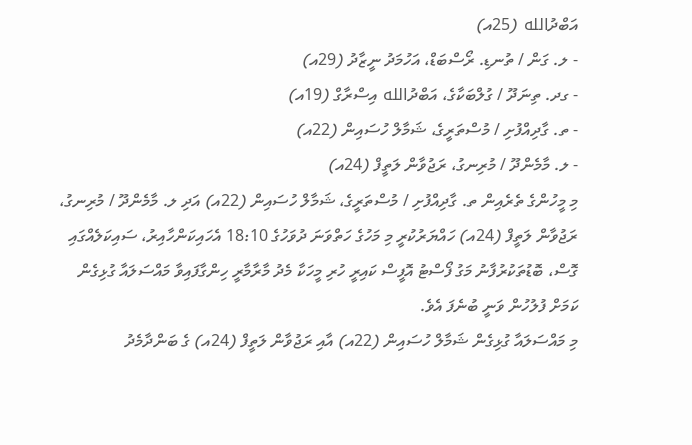އަބްދުالله (25އ)
- ލ. ގަން / ތުނޑި. ރޯސްބަޑް، އަހުމަދު ނީޒާދު (29އ)
- ގދ. ތިނަދޫ / ގުލްބަކާގެ، އަބްދުالله އިސްރާގް (19އ)
- ތ. ގާދިއްފުށި / މުސްތަރީގެ، ޝަމާލް ހުސައިން (22އ)
- ލ. މާމެންދޫ / މުރިނގު، ރަޖުވާން ލަތީފް (24އ)
މި މީހުންގެ ތެރެއިން ތ. ގާދިއްފުށި / މުސްތަރީގެ، ޝަމާލް ހުސައިން (22އ) އަދި ލ. މާމެންދޫ / މުރިނގު، ރަޖުވާން ލަތީފް (24އ) ހައްޔަރުކުރީ މި މަހުގެ ހަތްވަނަ ދުވަހުގެ 18:10 އެހައިކަންހާއިރު، ސައިކަލެއްގައި ގޮސް، ބޮޑުތަކުރުފާނު މަގު ފޯސްޓު އޮފީސް ކައިރީ ހުރި މީހަކާ މެދު މާރާމާރީ ހިންގާފައިވާ މައްސަލައާ ގުޅިގެން ކަމަށް ފުލުހުން ވަނީ ބުނެފަ އެވެ.
މި މައްސަލައާ ގުޅިގެން ޝަމާލް ހުސައިން (22އ) އާއި ރަޖުވާން ލަތީފް (24އ) ގެ ބަންދާމެދު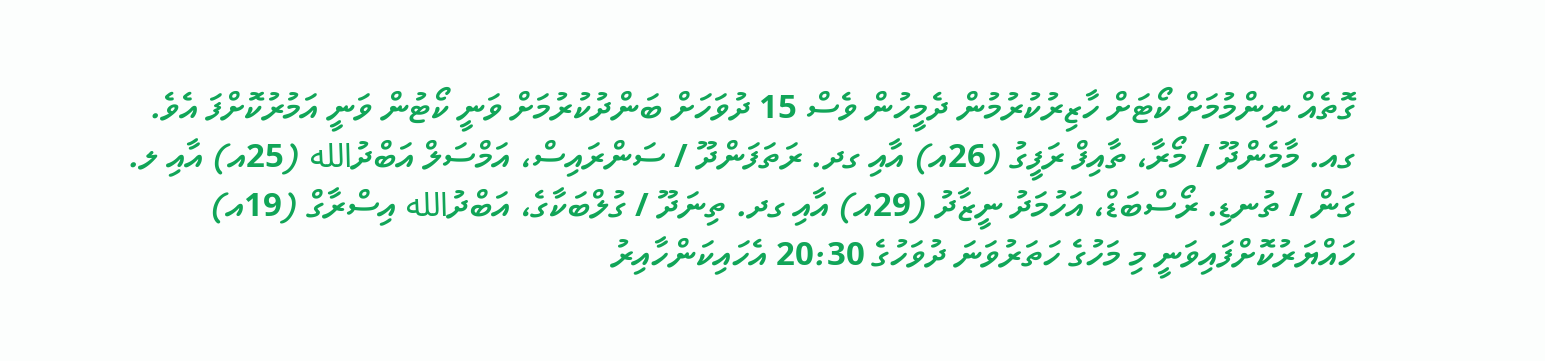ގޮތެއް ނިންމުމަށް ކޯޓަށް ހާޒިރުކުރުމުން ދެމީހުން ވެސް 15 ދުވަހަށް ބަންދުކުރުމަށް ވަނީ ކޯޓުން ވަނީ އަމުރުކޮށްފަ އެވެ.
ގއ. މާމެންދޫ / މޯރާ، ތާއިފް ރަފީގު (26އ) އާއި ގދ. ރަތަފަންދޫ / ސަންރައިސް، އަމްސަލް އަބްދުالله (25އ) އާއި ލ. ގަން / ތުނޑި. ރޯސްބަޑް، އަހުމަދު ނީޒާދު (29އ) އާއި ގދ. ތިނަދޫ / ގުލްބަކާގެ، އަބްދުالله އިސްރާގް (19އ) ހައްޔަރުކޮށްފައިވަނީ މި މަހުގެ ހަތަރުވަނަ ދުވަހުގެ 20:30 އެހައިކަންހާއިރު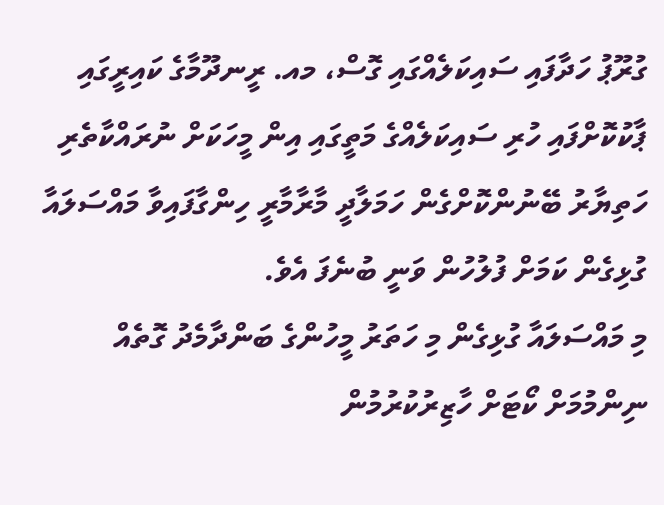ގުރޫޕު ހަދާފައި ސައިކަލެއްގައި ގޮސް، މއ. ރީނދޫމާގެ ކައިރީގައި ޕާކުކޮށްފައި ހުރި ސައިކަލެއްގެ މަތީގައި އިން މީހަކަށް ނުރައްކާތެރި ހަތިޔާރު ބޭނުންކޮށްގެން ހަމަލާދީ މާރާމާރީ ހިންގާފައިވާ މައްސަލައާ ގުޅިގެން ކަމަށް ފުލުހުން ވަނީ ބުނެފަ އެވެ.
މި މައްސަލައާ ގުޅިގެން މި ހަތަރު މީހުންގެ ބަންދާމެދު ގޮތެއް ނިންމުމަށް ކޯޓަށް ހާޒިރުކުރުމުން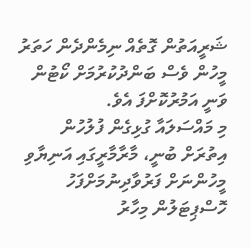ޝަރީއަތުން ގޮތެއް ނިމެންދެން ހަތަރު މީހުން ވެސް ބަންދުކުރުމަށް ކޯޓުން ވަނީ އަމުރުކޮށްފަ އެވެ.
މި މައްސަލައާ ގުޅިގެން ފުލުހުން އިތުރަށް ބުނީ، މާރާމާރީގައި އަނިޔާވި މީހުންނަށް ފަރުވާދިނުމަށްފަހު ހޮސްޕިޓަލުން މިހާރު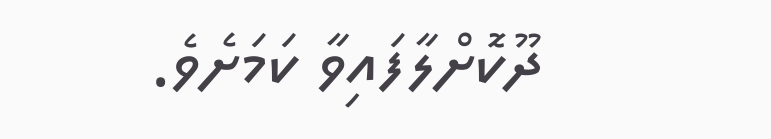ދޫކޮށްލާފައިވާ ކަމަށެވެ.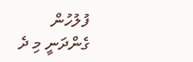ފުލުހުން ގެންދަނީ މި ދެ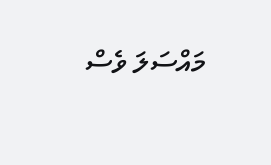މައްސަލަ ވެސް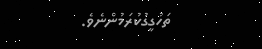ތަހުގީގުކުރަމުންނެވެ.